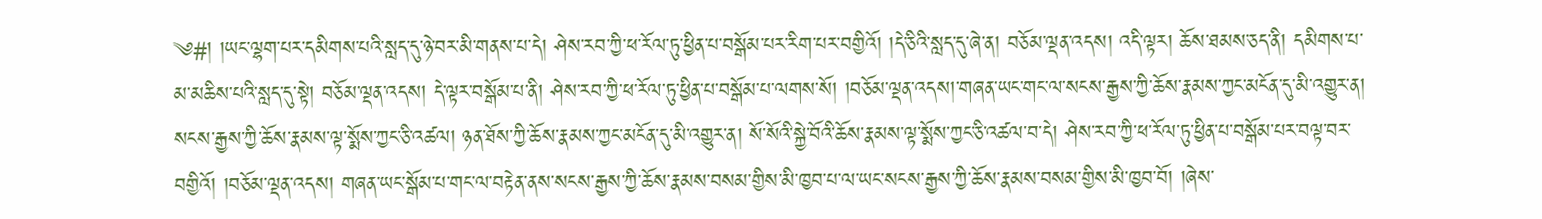༄#། །ཡང་ལྷག་པར་དམིགས་པའི་སླད་དུ་ཉེ་བར་མི་གནས་པ་དེ། ཤེས་རབ་ཀྱི་ཕ་རོལ་ཏུ་ཕྱིན་པ་བསྒོམ་པར་རིག་པར་བགྱིའོ། །དེ་ཅིའི་སླད་དུ་ཞེ་ན། བཅོམ་ལྡན་འདས། འདི་ལྟར། ཆོས་ཐམས་ཅད་ནི། དམིགས་པ་མ་མཆིས་པའི་སླད་དུ་སྟེ། བཅོམ་ལྡན་འདས། དེ་ལྟར་བསྒོམ་པ་ནི། ཤེས་རབ་ཀྱི་ཕ་རོལ་ཏུ་ཕྱིན་པ་བསྒོམ་པ་ལགས་སོ། །བཅོམ་ལྡན་འདས།་གཞན་ཡང་གང་ལ་སངས་རྒྱས་ཀྱི་ཆོས་རྣམས་ཀྱང་མངོན་དུ་མི་འགྱུར་ན། སངས་རྒྱས་ཀྱི་ཆོས་རྣམས་ལྟ་སྨོས་ཀྱང་ཅི་འཚལ། ཉན་ཐོས་ཀྱི་ཆོས་རྣམས་ཀྱང་མངོན་དུ་མི་འགྱུར་ན། སོ་སོའི་སྐྱེ་བོའི་ཆོས་རྣམས་ལྟ་སྨོས་ཀྱང་ཅི་འཚལ་བ་དེ། ཤེས་རབ་ཀྱི་ཕ་རོལ་ཏུ་ཕྱིན་པ་བསྒོམ་པར་བལྟ་བར་བགྱིའོ། །བཅོམ་ལྡན་འདས། གཞན་ཡང་སྒོམ་པ་གང་ལ་བརྟེན་ནས་སངས་རྒྱས་ཀྱི་ཆོས་རྣམས་བསམ་གྱིས་མི་ཁྱབ་པ་ལ་ཡང་སངས་རྒྱས་ཀྱི་ཆོས་རྣམས་བསམ་གྱིས་མི་ཁྱབ་བོ། །ཞེས་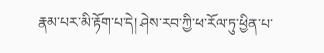རྣམ་པར་མི་རྟོག་པ་དེ། ཤེས་རབ་ཀྱི་ཕ་རོལ་ཏུ་ཕྱིན་པ་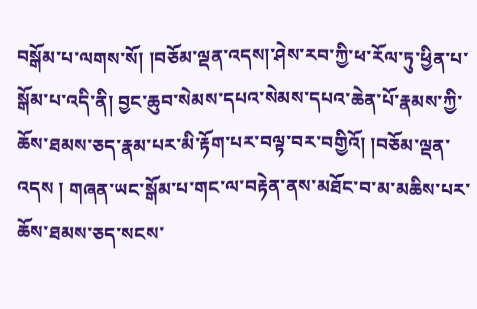བསྒོམ་པ་ལགས་སོ། །བཅོམ་ལྡན་འདས།་ཤེས་རབ་ཀྱི་ཕ་རོལ་ཏུ་ཕྱིན་པ་སྒོམ་པ་འདི་ནི། བྱང་ཆུབ་སེམས་དཔའ་སེམས་དཔའ་ཆེན་པོ་རྣམས་ཀྱི་ཆོས་ཐམས་ཅད་རྣམ་པར་མི་རྟོག་པར་བལྟ་བར་བགྱིའོ། །བཅོམ་ལྡན་འདས ། གཞན་ཡང་སྒོམ་པ་གང་ལ་བརྟེན་ནས་མཐོང་བ་མ་མཆིས་པར་ཆོས་ཐམས་ཅད་སངས་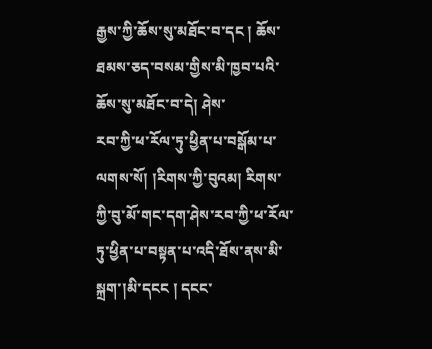རྒྱས་ཀྱི་ཆོས་སུ་མཐོང་བ་དང ། ཆོས་ཐམས་ཅད་བསམ་གྱིས་མི་ཁྱབ་པའི་ཆོས་སུ་མཐོང་བ་དེ། ཤེས་
རབ་ཀྱི་ཕ་རོལ་ཏུ་ཕྱིན་པ་བསྒོམ་པ་ལགས་སོ། །རིགས་ཀྱི་བུའམ། རིགས་ཀྱི་བུ་མོ་གང་དག་ཤེས་རབ་ཀྱི་ཕ་རོལ་ཏུ་ཕྱིན་པ་བསྟན་པ་འདི་ཐོས་ནས་མི་སྐྲག་།མི་དངང ། དངང་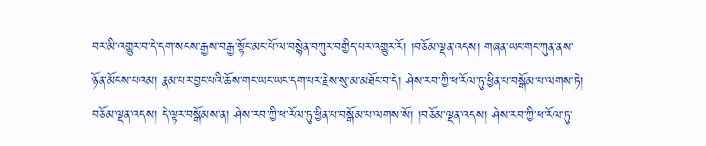བར་མི་འགྱུར་བ་དེ་དག་སངས་རྒྱས་བརྒྱ་སྟོང་མང་པོ་ལ་བསྙེན་བཀུར་བགྱིད་པར་འགྱུར་རོ། །བཅོམ་ལྡན་འདས། གཞན་ཡང་གང་ཀུན་ནས་ཉོན་མོངས་པའམ། རྣམ་པར་བྱང་པའི་ཆོས་གང་ཡང་ཡང་དག་པར་རྗེས་སུ་མ་མཐོང་བ་དེ། ཤེས་རབ་ཀྱི་ཕ་རོལ་ཏུ་ཕྱིན་པ་བསྒོམ་པ་ལགས་ཏེ། བཅོམ་ལྡན་འདས། དེ་ལྟར་བསྒོམས་ན། ཤེས་རབ་ཀྱི་ཕ་རོལ་ཏུ་ཕྱིན་པ་བསྒོམ་པ་ལགས་སོ། །བཅོམ་ལྡན་འདས། ཤེས་རབ་ཀྱི་ཕ་རོལ་ཏུ་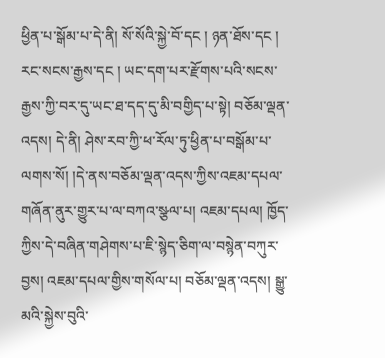ཕྱིན་པ་སྒོམ་པ་དེ་ནི། སོ་སོའི་སྐྱེ་བོ་དང ། ཉན་ཐོས་དང ། རང་སངས་རྒྱས་དང ། ཡང་དག་པར་རྫོགས་པའི་སངས་རྒྱས་ཀྱི་བར་དུ་ཡང་ཐ་དད་དུ་མི་བགྱིད་པ་སྟེ། བཅོམ་ལྡན་འདས། དེ་ནི། ཤེས་རབ་ཀྱི་ཕ་རོལ་ཏུ་ཕྱིན་པ་བསྒོམ་པ་ལགས་སོ། །དེ་ནས་བཅོམ་ལྡན་འདས་ཀྱིས་འཇམ་དཔལ་གཞོན་ནུར་གྱུར་པ་ལ་བཀའ་སྩལ་པ། འཇམ་དཔལ། ཁྱོད་ཀྱིས་དེ་བཞིན་གཤེགས་པ་ཇི་སྙེད་ཅིག་ལ་བསྙེན་བཀུར་བྱས། འཇམ་དཔལ་གྱིས་གསོལ་པ། བཅོམ་ལྡན་འདས། སྒྱུ་མའི་སྐྱེས་བུའི་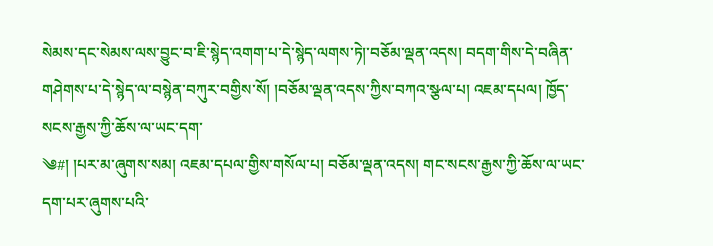སེམས་དང་སེམས་ལས་བྱུང་བ་ཇི་སྙེད་འགག་པ་དེ་སྙེད་ལགས་ཏེ།་བཅོམ་ལྡན་འདས། བདག་གིས་དེ་བཞིན་གཤེགས་པ་དེ་སྙེད་ལ་བསྙེན་བཀུར་བགྱིས་སོ། །བཅོམ་ལྡན་འདས་ཀྱིས་བཀའ་སྩལ་པ། འཇམ་དཔལ། ཁྱོད་སངས་རྒྱས་ཀྱི་ཆོས་ལ་ཡང་དག་
༄#། །པར་མ་ཞུགས་སམ། འཇམ་དཔལ་གྱིས་གསོལ་པ། བཅོམ་ལྡན་འདས། གང་སངས་རྒྱས་ཀྱི་ཆོས་ལ་ཡང་དག་པར་ཞུགས་པའི་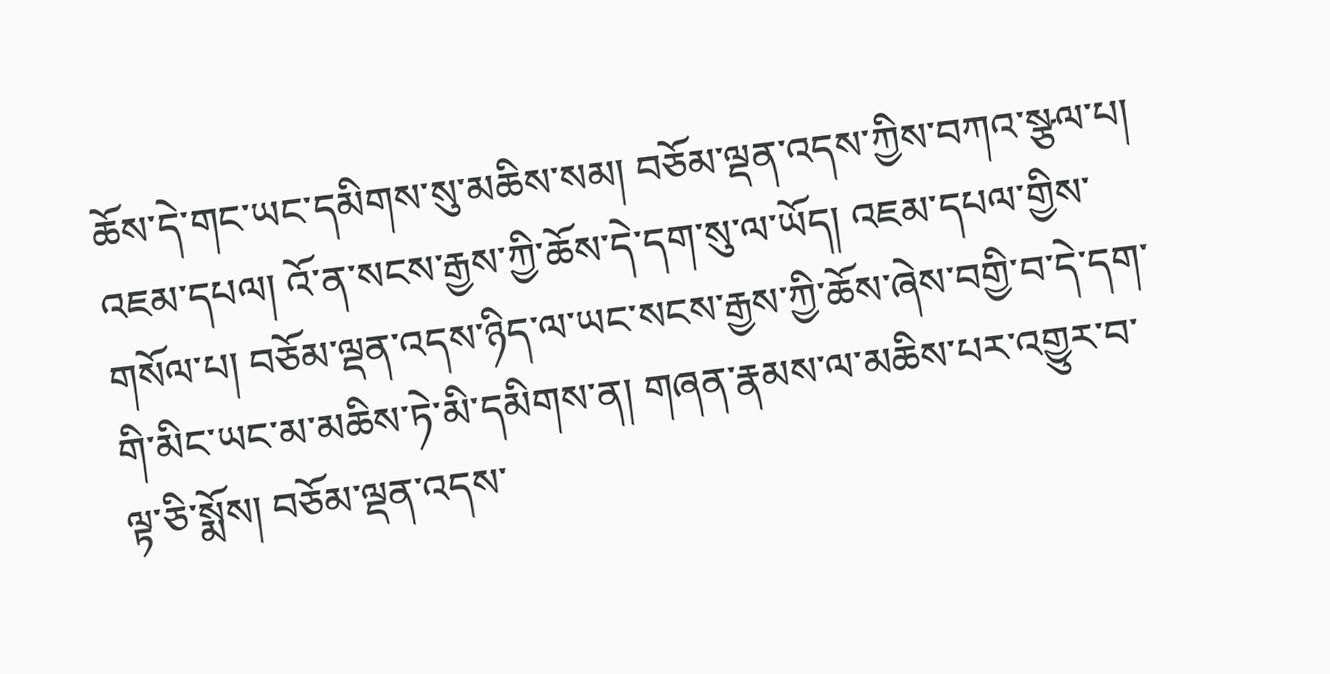ཆོས་དེ་གང་ཡང་དམིགས་སུ་མཆིས་སམ། བཅོམ་ལྡན་འདས་ཀྱིས་བཀའ་སྩལ་པ། འཇམ་དཔལ། འོ་ན་སངས་རྒྱས་ཀྱི་ཆོས་དེ་དག་སུ་ལ་ཡོད། འཇམ་དཔལ་གྱིས་གསོལ་པ། བཅོམ་ལྡན་འདས་ཉིད་ལ་ཡང་སངས་རྒྱས་ཀྱི་ཆོས་ཞེས་བགྱི་བ་དེ་དག་གི་མིང་ཡང་མ་མཆིས་ཏེ་མི་དམིགས་ན། གཞན་རྣམས་ལ་མཆིས་པར་འགྱུར་བ་ལྟ་ཅི་སྨོས། བཅོམ་ལྡན་འདས་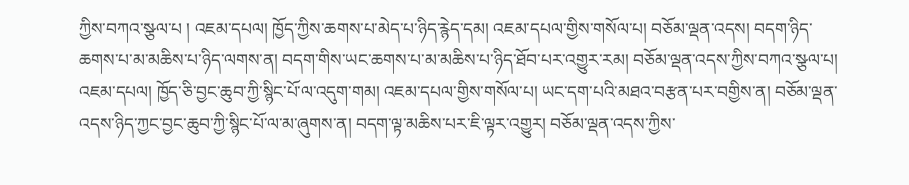ཀྱིས་བཀའ་སྩལ་པ ། འཇམ་དཔལ། ཁྱོད་ཀྱིས་ཆགས་པ་མེད་པ་ཉིད་རྙེད་དམ། འཇམ་དཔལ་གྱིས་གསོལ་པ། བཅོམ་ལྡན་འདས། བདག་ཉིད་ཆགས་པ་མ་མཆིས་པ་ཉིད་ལགས་ན། བདག་གིས་ཡང་ཆགས་པ་མ་མཆིས་པ་ཉིད་ཐོབ་པར་འགྱུར་རམ། བཅོམ་ལྡན་འདས་ཀྱིས་བཀའ་སྩལ་པ། འཇམ་དཔལ། ཁྱོད་ཅི་བྱང་ཆུབ་ཀྱི་སྙིང་པོ་ལ་འདུག་གམ། འཇམ་དཔལ་གྱིས་གསོལ་པ། ཡང་དག་པའི་མཐའ་བརྩན་པར་བགྱིས་ན། བཅོམ་ལྡན་འདས་ཉིད་ཀྱང་བྱང་ཆུབ་ཀྱི་སྙིང་པོ་ལ་མ་ཞུགས་ན། བདག་ལྟ་མཆིས་པར་ཇི་ལྟར་འགྱུར། བཅོམ་ལྡན་འདས་ཀྱིས་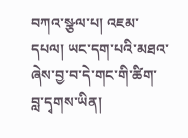བཀའ་སྩལ་པ། འཇམ་དཔལ། ཡང་དག་པའི་མཐའ་ཞེས་བྱ་བ་དེ་གང་གི་ཚིག་བླ་དྭགས་ཡིན།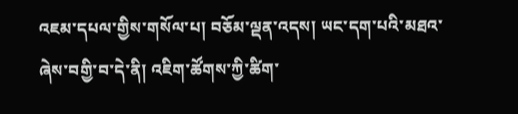འཇམ་དཔལ་གྱིས་གསོལ་པ། བཅོམ་ལྡན་འདས། ཡང་དག་པའི་མཐའ་
ཞེས་བགྱི་བ་དེ་ནི། འཇིག་ཚོགས་ཀྱི་ཚིག་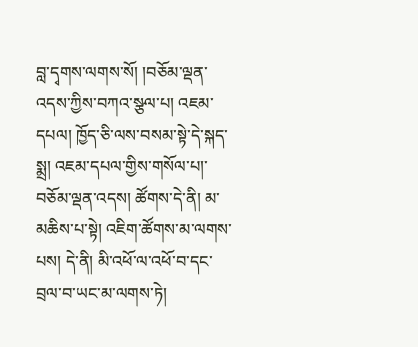བླ་དྭགས་ལགས་སོ། །བཅོམ་ལྡན་འདས་ཀྱིས་བཀའ་སྩལ་པ། འཇམ་དཔལ། ཁྱོད་ཅི་ལས་བསམ་སྟེ་དེ་སྐད་སྨྲ། འཇམ་དཔལ་གྱིས་གསོལ་པ།་བཅོམ་ལྡན་འདས། ཚོགས་དེ་ནི། མ་མཆིས་པ་སྟེ། འཇིག་ཚོགས་མ་ལགས་པས། དེ་ནི། མི་འཕོ་ལ་འཕོ་བ་དང་བྲལ་བ་ཡང་མ་ལགས་ཏེ།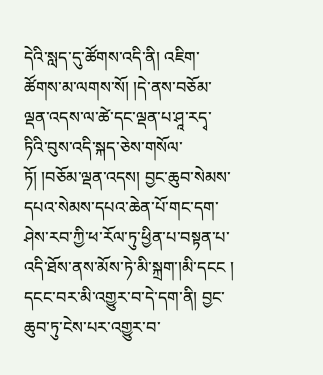དེའི་སླད་དུ་ཚོགས་འདི་ནི། འཇིག་ཚོགས་མ་ལགས་སོ། །དེ་ནས་བཅོམ་ལྡན་འདས་ལ་ཚེ་དང་ལྡན་པ་ཤཱ་རདྭ་ཏིའི་བུས་འདི་སྐད་ཅེས་གསོལ་ཏོ། །བཅོམ་ལྡན་འདས། བྱང་ཆུབ་སེམས་དཔའ་སེམས་དཔའ་ཆེན་པོ་གང་དག་ཤེས་རབ་ཀྱི་ཕ་རོལ་ཏུ་ཕྱིན་པ་བསྟན་པ་འདི་ཐོས་ནས་མོས་ཏེ་མི་སྐྲག་།མི་དངང ། དངང་བར་མི་འགྱུར་བ་དེ་དག་ནི། བྱང་ཆུབ་ཏུ་ངེས་པར་འགྱུར་བ་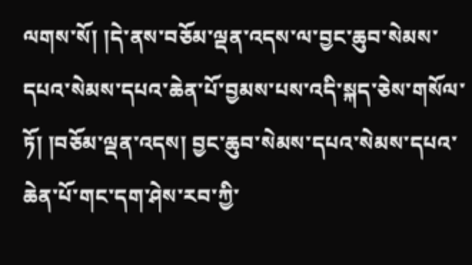ལགས་སོ། །དེ་ནས་བཅོམ་ལྡན་འདས་ལ་བྱང་ཆུབ་སེམས་དཔའ་སེམས་དཔའ་ཆེན་པོ་བྱམས་པས་འདི་སྐད་ཅེས་གསོལ་ཏོ། །བཅོམ་ལྡན་འདས། བྱང་ཆུབ་སེམས་དཔའ་སེམས་དཔའ་ཆེན་པོ་གང་དག་ཤེས་རབ་ཀྱི་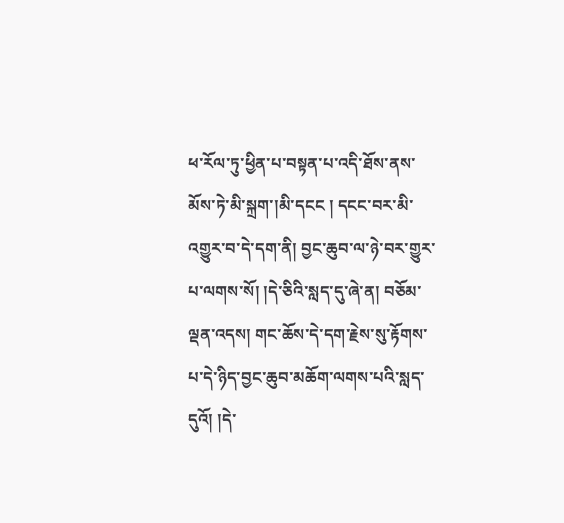ཕ་རོལ་ཏུ་ཕྱིན་པ་བསྟན་པ་འདི་ཐོས་ནས་མོས་ཏེ་མི་སྐྲག་།མི་དངང ། དངང་བར་མི་འགྱུར་བ་དེ་དག་ནི། བྱང་ཆུབ་ལ་ཉེ་བར་གྱུར་པ་ལགས་སོ། །དེ་ཅིའི་སླད་དུ་ཞེ་ན། བཅོམ་ལྡན་འདས། གང་ཆོས་དེ་དག་རྗེས་སུ་རྟོགས་པ་དེ་ཉིད་བྱང་ཆུབ་མཆོག་ལགས་པའི་སླད་དུའོ། །དེ་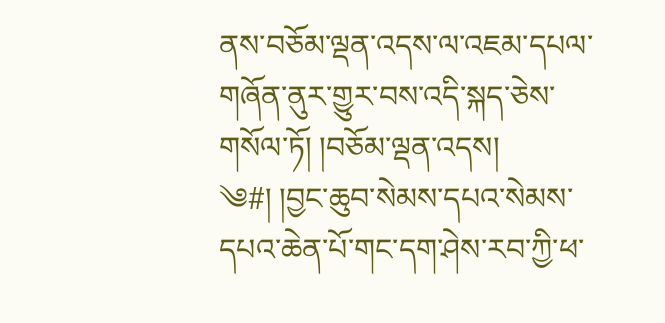ནས་བཅོམ་ལྡན་འདས་ལ་འཇམ་དཔལ་གཞོན་ནུར་གྱུར་བས་འདི་སྐད་ཅེས་གསོལ་ཏོ། །བཅོམ་ལྡན་འདས།
༄#། །བྱང་ཆུབ་སེམས་དཔའ་སེམས་དཔའ་ཆེན་པོ་གང་དག་ཤེས་རབ་ཀྱི་ཕ་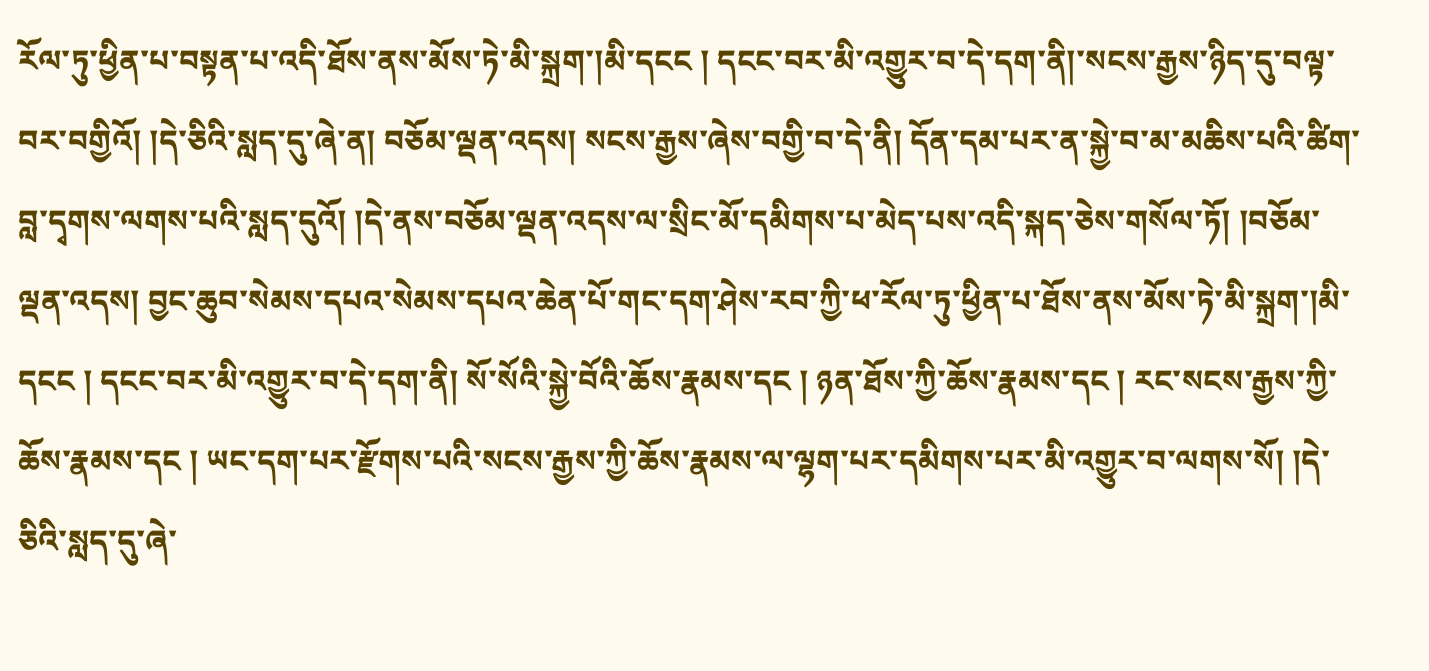རོལ་ཏུ་ཕྱིན་པ་བསྟན་པ་འདི་ཐོས་ནས་མོས་ཏེ་མི་སྐྲག་།མི་དངང ། དངང་བར་མི་འགྱུར་བ་དེ་དག་ནི།་སངས་རྒྱས་ཉིད་དུ་བལྟ་བར་བགྱིའོ། །དེ་ཅིའི་སླད་དུ་ཞེ་ན། བཅོམ་ལྡན་འདས། སངས་རྒྱས་ཞེས་བགྱི་བ་དེ་ནི། དོན་དམ་པར་ན་སྐྱེ་བ་མ་མཆིས་པའི་ཚིག་བླ་དྭགས་ལགས་པའི་སླད་དུའོ། །དེ་ནས་བཅོམ་ལྡན་འདས་ལ་སྲིང་མོ་དམིགས་པ་མེད་པས་འདི་སྐད་ཅེས་གསོལ་ཏོ། །བཅོམ་ལྡན་འདས། བྱང་ཆུབ་སེམས་དཔའ་སེམས་དཔའ་ཆེན་པོ་གང་དག་ཤེས་རབ་ཀྱི་ཕ་རོལ་ཏུ་ཕྱིན་པ་ཐོས་ནས་མོས་ཏེ་མི་སྐྲག་།མི་དངང ། དངང་བར་མི་འགྱུར་བ་དེ་དག་ནི། སོ་སོའི་སྐྱེ་བོའི་ཆོས་རྣམས་དང ། ཉན་ཐོས་ཀྱི་ཆོས་རྣམས་དང ། རང་སངས་རྒྱས་ཀྱི་ཆོས་རྣམས་དང ། ཡང་དག་པར་རྫོགས་པའི་སངས་རྒྱས་ཀྱི་ཆོས་རྣམས་ལ་ལྷག་པར་དམིགས་པར་མི་འགྱུར་བ་ལགས་སོ། །དེ་ཅིའི་སླད་དུ་ཞེ་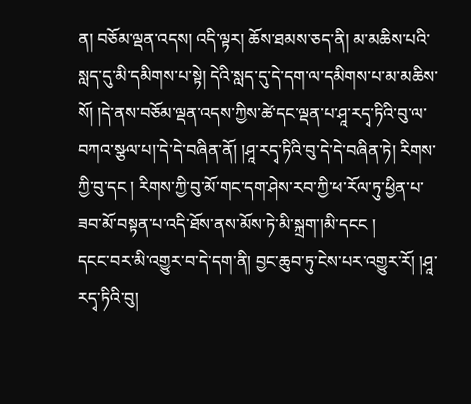ན། བཅོམ་ལྡན་འདས། འདི་ལྟར། ཆོས་ཐམས་ཅད་ནི། མ་མཆིས་པའི་སླད་དུ་མི་དམིགས་པ་སྟེ། དེའི་སླད་དུ་དེ་དག་ལ་དམིགས་པ་མ་མཆིས་སོ། །དེ་ནས་བཅོམ་ལྡན་འདས་ཀྱིས་ཚེ་དང་ལྡན་པ་ཤཱ་རདྭ་ཏིའི་བུ་ལ་བཀའ་སྩལ་པ།་དེ་དེ་བཞིན་ནོ། །ཤཱ་རདྭ་ཏིའི་བུ་དེ་དེ་བཞིན་ཏེ། རིགས་ཀྱི་བུ་དང ། རིགས་ཀྱི་བུ་མོ་གང་དག་ཤེས་རབ་ཀྱི་ཕ་རོལ་ཏུ་ཕྱིན་པ་ཟབ་མོ་བསྟན་པ་འདི་ཐོས་ནས་མོས་ཏེ་མི་སྐྲག་།མི་དངང །
དངང་བར་མི་འགྱུར་བ་དེ་དག་ནི། བྱང་ཆུབ་ཏུ་ངེས་པར་འགྱུར་རོ། །ཤཱ་རདྭ་ཏིའི་བུ།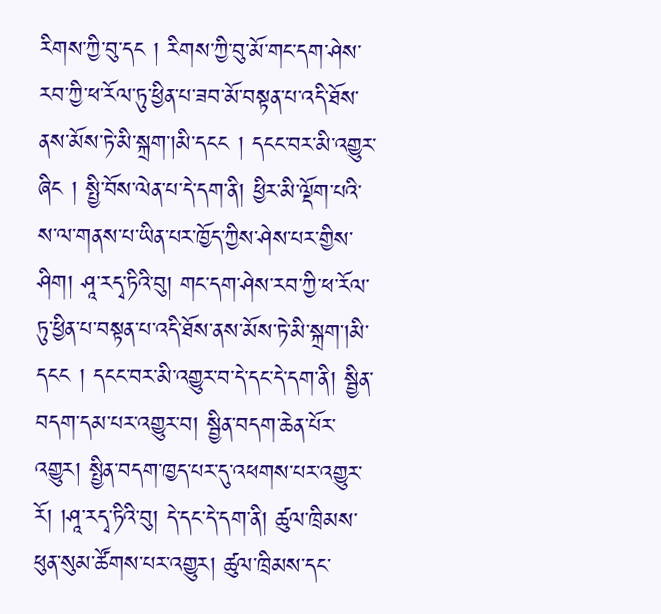རིགས་ཀྱི་བུ་དང ། རིགས་ཀྱི་བུ་མོ་གང་དག་ཤེས་རབ་ཀྱི་ཕ་རོལ་ཏུ་ཕྱིན་པ་ཟབ་མོ་བསྟན་པ་འདི་ཐོས་ནས་མོས་ཏེ་མི་སྐྲག་།མི་དངང ། དངང་བར་མི་འགྱུར་ཞིང ། སྤྱི་བོས་ལེན་པ་དེ་དག་ནི། ཕྱིར་མི་ལྡོག་པའི་ས་ལ་གནས་པ་ཡིན་པར་ཁྱོད་ཀྱིས་ཤེས་པར་གྱིས་ཤིག། ཤཱ་རདྭ་ཏིའི་བུ། གང་དག་ཤེས་རབ་ཀྱི་ཕ་རོལ་ཏུ་ཕྱིན་པ་བསྟན་པ་འདི་ཐོས་ནས་མོས་ཏེ་མི་སྐྲག་།མི་དངང ། དངང་བར་མི་འགྱུར་བ་དེ་དང་དེ་དག་ནི། སྦྱིན་བདག་དམ་པར་འགྱུར་བ། སྦྱིན་བདག་ཆེན་པོར་འགྱུར། སྤྱིན་བདག་ཁྱད་པར་དུ་འཕགས་པར་འགྱུར་རོ། །ཤཱ་རདྭ་ཏིའི་བུ། དེ་དང་དེ་དག་ནི། ཚུལ་ཁྲིམས་ཕུན་སུམ་ཚོགས་པར་འགྱུར། ཚུལ་ཁྲིམས་དང་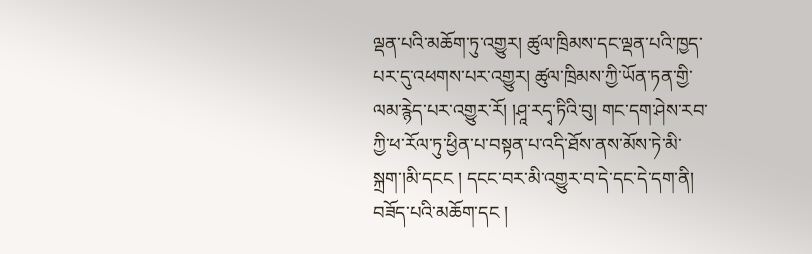ལྡན་པའི་མཆོག་ཏུ་འགྱུར། ཚུལ་ཁྲིམས་དང་ལྡན་པའི་ཁྱད་པར་དུ་འཕགས་པར་འགྱུར། ཚུལ་ཁྲིམས་ཀྱི་ཡོན་ཏན་གྱི་ལམ་རྙེད་པར་འགྱུར་རོ། །ཤཱ་རདྭ་ཏིའི་བུ། གང་དག་ཤེས་རབ་ཀྱི་ཕ་རོལ་ཏུ་ཕྱིན་པ་བསྟན་པ་འདི་ཐོས་ནས་མོས་ཏེ་མི་སྐྲག་།མི་དངང ། དངང་བར་མི་འགྱུར་བ་དེ་དང་དེ་དག་ནི། བཟོད་པའི་མཆོག་དང །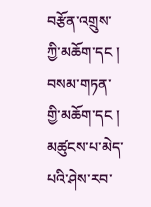བརྩོན་འགྲུས་ཀྱི་མཆོག་དང ། བསམ་གཏན་གྱི་མཆོག་དང ། མཚུངས་པ་མེད་པའི་ཤེས་རབ་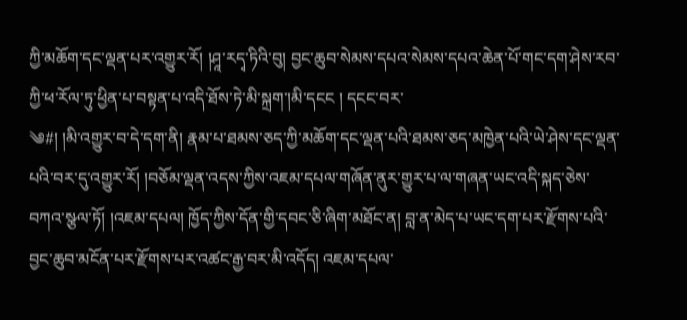ཀྱི་མཆོག་དང་ལྡན་པར་འགྱུར་རོ། །ཤཱ་རདྭ་ཏིའི་བུ། བྱང་ཆུབ་སེམས་དཔའ་སེམས་དཔའ་ཆེན་པོ་གང་དག་ཤེས་རབ་ཀྱི་ཕ་རོལ་ཏུ་ཕྱིན་པ་བསྟན་པ་འདི་ཐོས་ཏེ་མི་སྐྲག་།མི་དངང ། དངང་བར་
༄#། །མི་འགྱུར་བ་དེ་དག་ནི། རྣམ་པ་ཐམས་ཅད་ཀྱི་མཆོག་དང་ལྡན་པའི་ཐམས་ཅད་མཁྱེན་པའི་ཡེ་ཤེས་དང་ལྡན་པའི་བར་དུ་འགྱུར་རོ། །བཅོམ་ལྡན་འདས་ཀྱིས་འཇམ་དཔལ་གཞོན་ནུར་གྱུར་པ་ལ་གཞན་ཡང་འདི་སྐད་ཅེས་བཀའ་སྩལ་ཏོ། །འཇམ་དཔལ། ཁྱོད་ཀྱིས་དོན་གྱི་དབང་ཅི་ཞིག་མཐོང་ན། བླ་ན་མེད་པ་ཡང་དག་པར་རྫོགས་པའི་བྱང་ཆུབ་མངོན་པར་རྫོགས་པར་འཚང་རྒྱ་བར་མི་འདོད། འཇམ་དཔལ་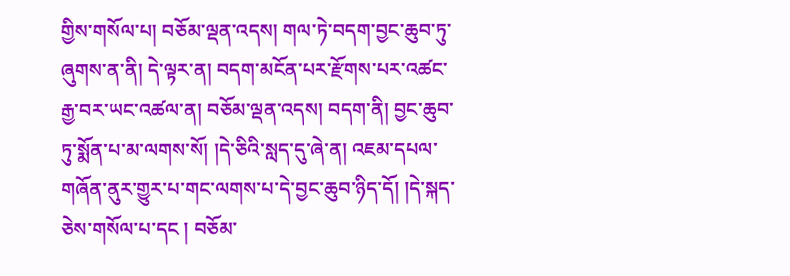གྱིས་གསོལ་པ། བཅོམ་ལྡན་འདས། གལ་ཏེ་བདག་བྱང་ཆུབ་ཏུ་ཞུགས་ན་ནི། དེ་ལྟར་ན། བདག་མངོན་པར་རྫོགས་པར་འཚང་རྒྱ་བར་ཡང་འཚལ་ན། བཅོམ་ལྡན་འདས། བདག་ནི། བྱང་ཆུབ་ཏུ་སྨོན་པ་མ་ལགས་སོ། །དེ་ཅིའི་སླད་དུ་ཞེ་ན། འཇམ་དཔལ་གཞོན་ནུར་གྱུར་པ་གང་ལགས་པ་དེ་བྱང་ཆུབ་ཉིད་དོ། །དེ་སྐད་ཅེས་གསོལ་པ་དང ། བཅོམ་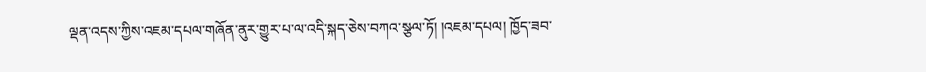ལྡན་འདས་ཀྱིས་འཇམ་དཔལ་གཞོན་ནུར་གྱུར་པ་ལ་འདི་སྐད་ཅེས་བཀའ་སྩལ་ཏོ། །འཇམ་དཔལ། ཁྱོད་ཟབ་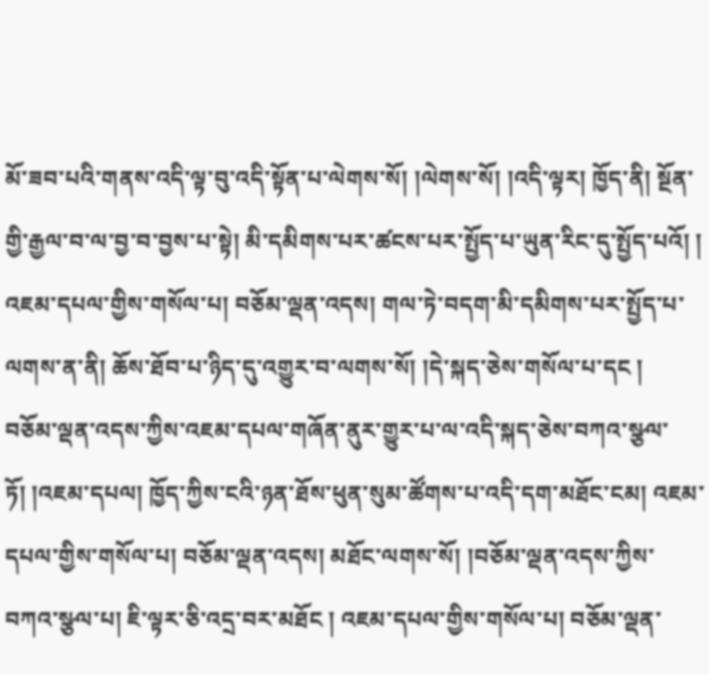མོ་ཟབ་པའི་གནས་འདི་ལྟ་བུ་འདི་སྟོན་པ་ལེགས་སོ། །ལེགས་སོ། །འདི་ལྟར། ཁྱོད་ནི། སྔོན་གྱི་རྒྱལ་བ་ལ་བྱ་བ་བྱས་པ་སྟེ། མི་དམིགས་པར་ཚངས་པར་སྤྱོད་པ་ཡུན་རིང་དུ་སྤྱོད་པའོ། ། འཇམ་དཔལ་གྱིས་གསོལ་པ། བཅོམ་ལྡན་འདས། གལ་ཏེ་བདག་མི་དམིགས་པར་སྤྱོད་པ་ལགས་ན་ནི། ཆོས་ཐོབ་པ་ཉིད་དུ་འགྱུར་བ་ལགས་སོ། །དེ་སྐད་ཅེས་གསོལ་པ་དང །
བཅོམ་ལྡན་འདས་ཀྱིས་འཇམ་དཔལ་གཞོན་ནུར་གྱུར་པ་ལ་འདི་སྐད་ཅེས་བཀའ་སྩལ་ཏོ། །འཇམ་དཔལ། ཁྱོད་ཀྱིས་ངའི་ཉན་ཐོས་ཕུན་སུམ་ཚོགས་པ་འདི་དག་མཐོང་ངམ། འཇམ་དཔལ་གྱིས་གསོལ་པ། བཅོམ་ལྡན་འདས། མཐོང་ལགས་སོ། །བཅོམ་ལྡན་འདས་ཀྱིས་བཀའ་སྩལ་པ། ཇི་ལྟར་ཅི་འདྲ་བར་མཐོང ། འཇམ་དཔལ་གྱིས་གསོལ་པ། བཅོམ་ལྡན་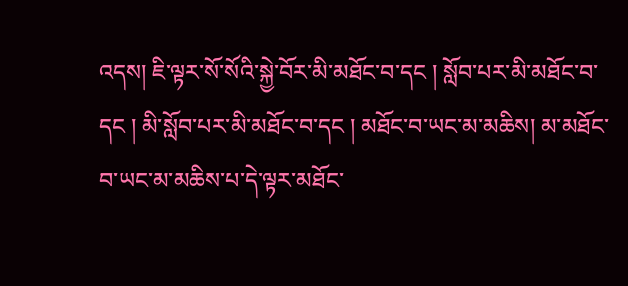འདས། ཇི་ལྟར་སོ་སོའི་སྐྱེ་བོར་མི་མཐོང་བ་དང ། སློབ་པར་མི་མཐོང་བ་དང ། མི་སློབ་པར་མི་མཐོང་བ་དང ། མཐོང་བ་ཡང་མ་མཆིས། མ་མཐོང་བ་ཡང་མ་མཆིས་པ་དེ་ལྟར་མཐོང་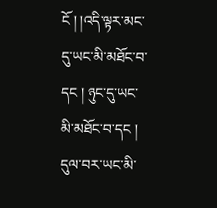ངོ ། །འདི་ལྟར་མང་དུ་ཡང་མི་མཐོང་བ་དང ། ཉུང་དུ་ཡང་མི་མཐོང་བ་དང ། དུལ་བར་ཡང་མི་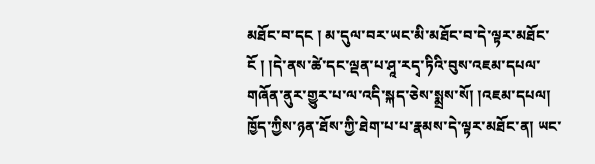མཐོང་བ་དང ། མ་དུལ་བར་ཡང་མི་མཐོང་བ་དེ་ལྟར་མཐོང་ངོ ། །དེ་ནས་ཚེ་དང་ལྡན་པ་ཤཱ་རདྭ་ཏིའི་བུས་འཇམ་དཔལ་གཞོན་ནུར་གྱུར་པ་ལ་འདི་སྐད་ཅེས་སྨྲས་སོ། །འཇམ་དཔལ། ཁྱོད་ཀྱིས་ཉན་ཐོས་ཀྱི་ཐེག་པ་པ་རྣམས་དེ་ལྟར་མཐོང་ན། ཡང་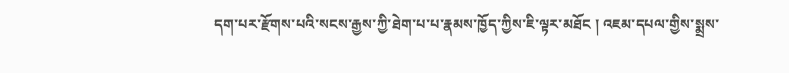དག་པར་རྫོགས་པའི་སངས་རྒྱས་ཀྱི་ཐེག་པ་པ་རྣམས་ཁྱོད་ཀྱིས་ཇི་ལྟར་མཐོང ། འཇམ་དཔལ་གྱིས་སྨྲས་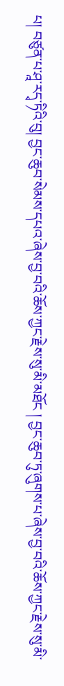པ། བཙུན་པ་ཤཱ་རདྭ་ཏིའི་བུ། བྱང་ཆུབ་སེམས་དཔའ་ཞེས་བྱ་བའི་ཆོས་ཀྱང་རྗེས་སུ་མི་མཐོང ། བྱང་ཆུབ་ཏུ་ཞུགས་པ་ཞེས་བྱ་བའི་ཆོས་ཀྱང་རྗེས་སུ་མི་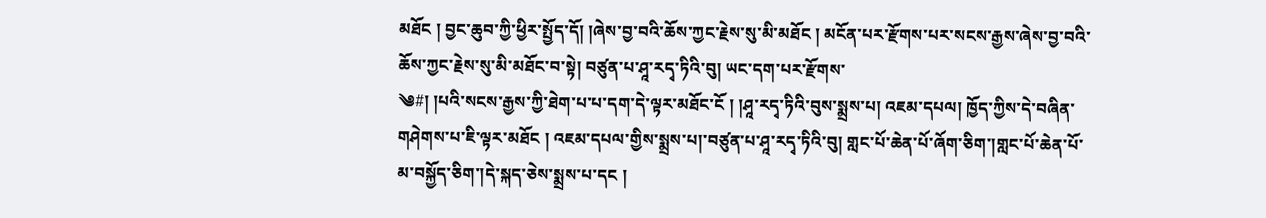མཐོང ། བྱང་ཆུབ་ཀྱི་ཕྱིར་སྤྱོད་དོ། །ཞེས་བྱ་བའི་ཆོས་ཀྱང་རྗེས་སུ་མི་མཐོང ། མངོན་པར་རྫོགས་པར་སངས་རྒྱས་ཞེས་བྱ་བའི་ཆོས་ཀྱང་རྗེས་སུ་མི་མཐོང་བ་སྟེ། བཙུན་པ་ཤཱ་རདྭ་ཏིའི་བུ། ཡང་དག་པར་རྫོགས་
༄#། །པའི་སངས་རྒྱས་ཀྱི་ཐེག་པ་པ་དག་དེ་ལྟར་མཐོང་ངོ ། །ཤཱ་རདྭ་ཏིའི་བུས་སྨྲས་པ། འཇམ་དཔལ། ཁྱོད་ཀྱིས་དེ་བཞིན་གཤེགས་པ་ཇི་ལྟར་མཐོང ། འཇམ་དཔལ་གྱིས་སྨྲས་པ།་བཙུན་པ་ཤཱ་རདྭ་ཏིའི་བུ། གླང་པོ་ཆེན་པོ་ཞོག་ཅིག་།གླང་པོ་ཆེན་པོ་མ་བསྐྱོད་ཅིག་།དེ་སྐད་ཅེས་སྨྲས་པ་དང །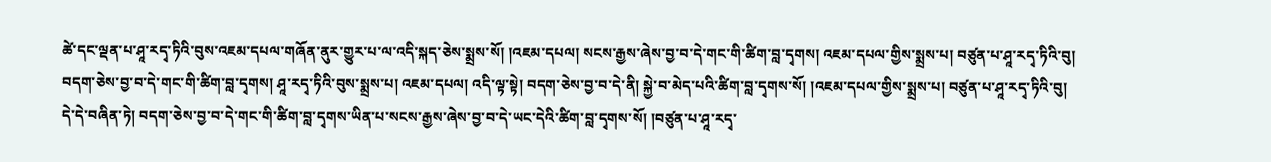ཚེ་དང་ལྡན་པ་ཤཱ་རདྭ་ཏིའི་བུས་འཇམ་དཔལ་གཞོན་ནུར་གྱུར་པ་ལ་འདི་སྐད་ཅེས་སྨྲས་སོ། །འཇམ་དཔལ། སངས་རྒྱས་ཞེས་བྱ་བ་དེ་གང་གི་ཚིག་བླ་དྭགས། འཇམ་དཔལ་གྱིས་སྨྲས་པ། བཙུན་པ་ཤཱ་རདྭ་ཏིའི་བུ། བདག་ཅེས་བྱ་བ་དེ་གང་གི་ཚིག་བླ་དྭགས། ཤཱ་རདྭ་ཏིའི་བུས་སྨྲས་པ། འཇམ་དཔལ། འདི་ལྟ་སྟེ། བདག་ཅེས་བྱ་བ་དེ་ནི། སྐྱེ་བ་མེད་པའི་ཚིག་བླ་དྭགས་སོ། །འཇམ་དཔལ་གྱིས་སྨྲས་པ། བཙུན་པ་ཤཱ་རདྭ་ཏིའི་བུ། དེ་དེ་བཞིན་ཏེ། བདག་ཅེས་བྱ་བ་དེ་གང་གི་ཚིག་བླ་དྭགས་ཡིན་པ་སངས་རྒྱས་ཞེས་བྱ་བ་དེ་ཡང་དེའི་ཚིག་བླ་དྭགས་སོ། །བཙུན་པ་ཤཱ་རདྭ་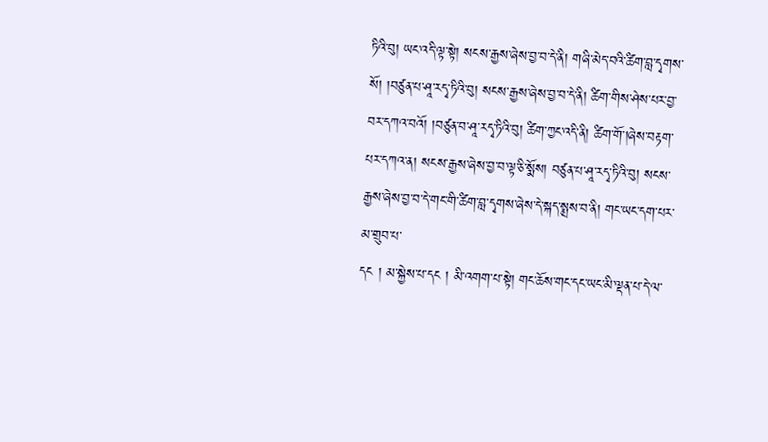ཏིའི་བུ། ཡང་འདི་ལྟ་སྟེ། སངས་རྒྱས་ཞེས་བྱ་བ་དེ་ནི། གཞི་མེད་བའི་ཚིག་བླ་དྭགས་སོ། །བཙུན་པ་ཤཱ་རདྭ་ཏིའི་བུ། སངས་རྒྱས་ཞེས་བྱ་བ་དེ་ནི། ཚིག་གིས་ཤེས་པར་བྱ་བར་དཀའ་བའོ། །བཙུན་བ་ཤཱ་རདྭ་ཏིའི་བུ། ཚིག་ཀྱང་འདི་ནི། ཚིག་གོ་།ཞེས་བརྟག་པར་དཀའ་ན། སངས་རྒྱས་ཞེས་བྱ་བ་ལྟ་ཅི་སྨོས། བཙུན་པ་ཤཱ་རདྭ་ཏིའི་བུ། སངས་རྒྱས་ཞེས་བྱ་བ་དེ་གང་གི་ཚིག་བླ་དྭགས་ཞེས་དེ་སྐད་སྨྲས་བ་ནི། གང་ཡང་དག་པར་མ་གྲུབ་པ་
དང ། མ་སྐྱེས་པ་དང ། མི་འགག་པ་སྟེ། གང་ཆོས་གང་དང་ཡང་མི་ལྡན་པ་དེ་ལ་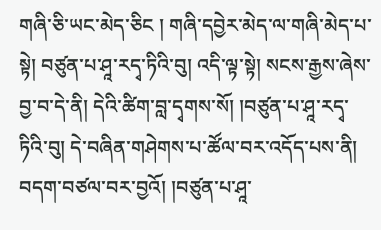གཞི་ཅི་ཡང་མེད་ཅིང ། གཞི་དབྱེར་མེད་ལ་གཞི་མེད་པ་སྟེ། བཙུན་པ་ཤཱ་རདྭ་ཏིའི་བུ། འདི་ལྟ་སྟེ། སངས་རྒྱས་ཞེས་བྱ་བ་དེ་ནི། དེའི་ཚིག་བླ་དྭགས་སོ། །བཙུན་པ་ཤཱ་རདྭ་ཏིའི་བུ། དེ་བཞིན་གཤེགས་པ་ཚོལ་བར་འདོད་པས་ནི། བདག་བཙལ་བར་བྱའོ། །བཙུན་པ་ཤཱ་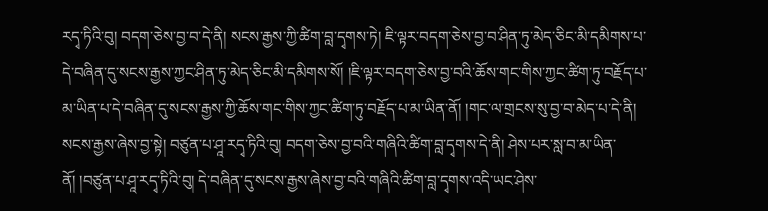རདྭ་ཏིའི་བུ། བདག་ཅེས་བྱ་བ་དེ་ནི། སངས་རྒྱས་ཀྱི་ཚིག་བླ་དྭགས་ཏེ། ཇི་ལྟར་བདག་ཅེས་བྱ་བ་ཤིན་ཏུ་མེད་ཅིང་མི་དམིགས་པ་དེ་བཞིན་དུ་སངས་རྒྱས་ཀྱང་ཤིན་ཏུ་མེད་ཅིང་མི་དམིགས་སོ། །ཇི་ལྟར་བདག་ཅེས་བྱ་བའི་ཆོས་གང་གིས་ཀྱང་ཚིག་ཏུ་བརྗོད་པ་མ་ཡིན་པ་དེ་བཞིན་དུ་སངས་རྒྱས་ཀྱི་ཆོས་གང་གིས་ཀྱང་ཚིག་ཏུ་བརྗོད་པ་མ་ཡིན་ནོ། །གང་ལ་གྲངས་སུ་བྱ་བ་མེད་པ་དེ་ནི། སངས་རྒྱས་ཞེས་བྱ་སྟེ། བཙུན་པ་ཤཱ་རདྭ་ཏིའི་བུ། བདག་ཅེས་བྱ་བའི་གཞིའི་ཚིག་བླ་དྭགས་དེ་ནི། ཤེས་པར་སླ་བ་མ་ཡིན་ནོ། །བཙུན་པ་ཤཱ་རདྭ་ཏིའི་བུ། དེ་བཞིན་དུ་སངས་རྒྱས་ཞེས་བྱ་བའི་གཞིའི་ཚིག་བླ་དྭགས་འདི་ཡང་ཤེས་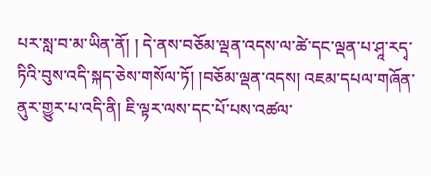པར་སླ་བ་མ་ཡིན་ནོ། ། དེ་ནས་བཅོམ་ལྡན་འདས་ལ་ཚེ་དང་ལྡན་པ་ཤཱ་རདྭ་ཏིའི་བུས་འདི་སྐད་ཅེས་གསོལ་ཏོ། །བཅོམ་ལྡན་འདས། འཇམ་དཔལ་གཞོན་ནུར་གྱུར་པ་འདི་ནི། ཇི་ལྟར་ལས་དང་པོ་པས་འཚལ་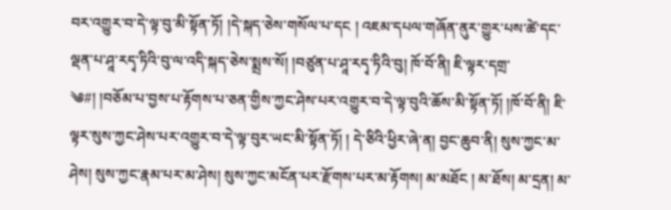བར་འགྱུར་བ་དེ་ལྟ་བུ་མི་སྟོན་ཏོ། །དེ་སྐད་ཅེས་གསོལ་པ་དང ། འཇམ་དཔལ་གཞོན་ནུར་གྱུར་པས་ཚེ་དང་ལྡན་པ་ཤཱ་རདྭ་ཏིའི་བུ་ལ་འདི་སྐད་ཅེས་སྨྲས་སོ། །བཙུན་པ་ཤཱ་རདྭ་ཏིའི་བུ། ཁོ་བོ་ནི། ཇི་ལྟར་དགྲ་
༄#། །བཅོམ་པ་བྱས་པ་རྟོགས་པ་ཅན་གྱིས་ཀྱང་ཤེས་པར་འགྱུར་བ་དེ་ལྟ་བུའི་ཆོས་མི་སྟོན་ཏོ། །ཁོ་བོ་ནི། ཇི་ལྟར་སུས་ཀྱང་ཤེས་པར་འགྱུར་བ་དེ་ལྟ་བུར་ཡང་མི་སྟོན་ཏོ། ། དེ་ཅིའི་ཕྱིར་ཞེ་ན། བྱང་ཆུབ་ནི། སུས་ཀྱང་མ་ཤེས། སུས་ཀྱང་རྣམ་པར་མ་ཤེས། སུས་ཀྱང་མངོན་པར་རྫོགས་པར་མ་རྟོགས། མ་མཐོང ། མ་ཐོས། མ་དྲན། མ་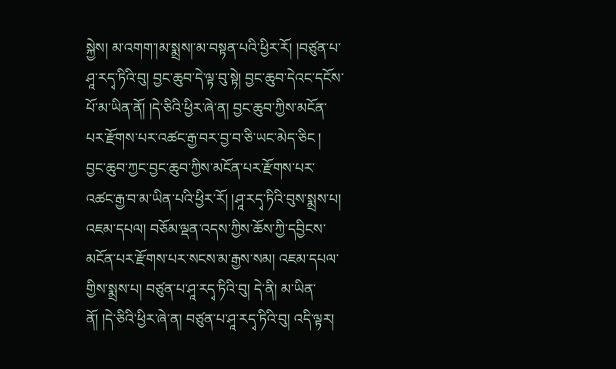སྐྱེས། མ་འགག་།མ་སྨྲས།་མ་བསྟན་པའི་ཕྱིར་རོ། །བཙུན་པ་ཤཱ་རདྭ་ཏིའི་བུ། བྱང་ཆུབ་དེ་ལྟ་བུ་སྟེ། བྱང་ཆུབ་དེའང་དངོས་པོ་མ་ཡིན་ནོ། །དེ་ཅིའི་ཕྱིར་ཞེ་ན། བྱང་ཆུབ་ཀྱིས་མངོན་པར་རྫོགས་པར་འཚང་རྒྱ་བར་བྱ་བ་ཅི་ཡང་མེད་ཅིང ། བྱང་ཆུབ་ཀྱང་བྱང་ཆུབ་ཀྱིས་མངོན་པར་རྫོགས་པར་འཚང་རྒྱ་བ་མ་ཡིན་པའི་ཕྱིར་རོ། །ཤཱ་རདྭ་ཏིའི་བུས་སྨྲས་པ། འཇམ་དཔལ། བཅོམ་ལྡན་འདས་ཀྱིས་ཆོས་ཀྱི་དབྱིངས་མངོན་པར་རྫོགས་པར་སངས་མ་རྒྱས་སམ། འཇམ་དཔལ་གྱིས་སྨྲས་པ། བཙུན་པ་ཤཱ་རདྭ་ཏིའི་བུ། དེ་ནི། མ་ཡིན་ནོ། །དེ་ཅིའི་ཕྱིར་ཞེ་ན། བཙུན་པ་ཤཱ་རདྭ་ཏིའི་བུ། འདི་ལྟར།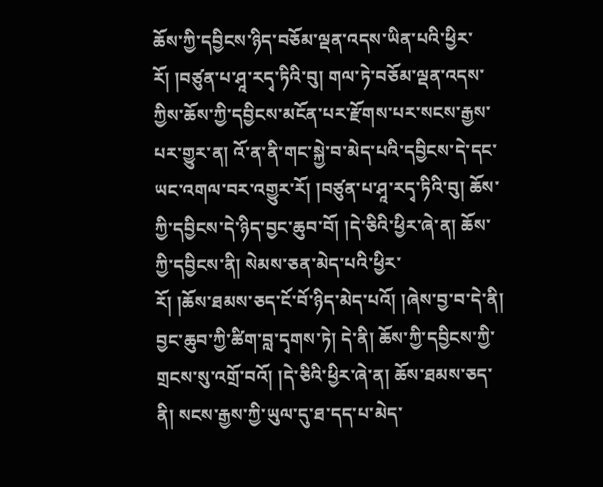ཆོས་ཀྱི་དབྱིངས་ཉིད་བཅོམ་ལྡན་འདས་ཡིན་པའི་ཕྱིར་རོ། །བཙུན་པ་ཤཱ་རདྭ་ཏིའི་བུ། གལ་ཏེ་བཅོམ་ལྡན་འདས་ཀྱིས་ཆོས་ཀྱི་དབྱིངས་མངོན་པར་རྫོགས་པར་སངས་རྒྱས་པར་གྱུར་ན། འོ་ན་ནི་གང་སྐྱེ་བ་མེད་པའི་དབྱིངས་དེ་དང་ཡང་འགལ་བར་འགྱུར་རོ། །བཙུན་པ་ཤཱ་རདྭ་ཏིའི་བུ། ཆོས་ཀྱི་དབྱིངས་དེ་ཉིད་བྱང་ཆུབ་བོ། །དེ་ཅིའི་ཕྱིར་ཞེ་ན། ཆོས་ཀྱི་དབྱིངས་ནི། སེམས་ཅན་མེད་པའི་ཕྱིར་
རོ། །ཆོས་ཐམས་ཅད་ངོ་བོ་ཉིད་མེད་པའོ། །ཞེས་བྱ་བ་དེ་ནི། བྱང་ཆུབ་ཀྱི་ཚིག་བླ་དྭགས་ཏེ། དེ་ནི། ཆོས་ཀྱི་དབྱིངས་ཀྱི་གྲངས་སུ་འགྲོ་བའོ། །དེ་ཅིའི་ཕྱིར་ཞེ་ན། ཆོས་ཐམས་ཅད་ནི། སངས་རྒྱས་ཀྱི་ཡུལ་དུ་ཐ་དད་པ་མེད་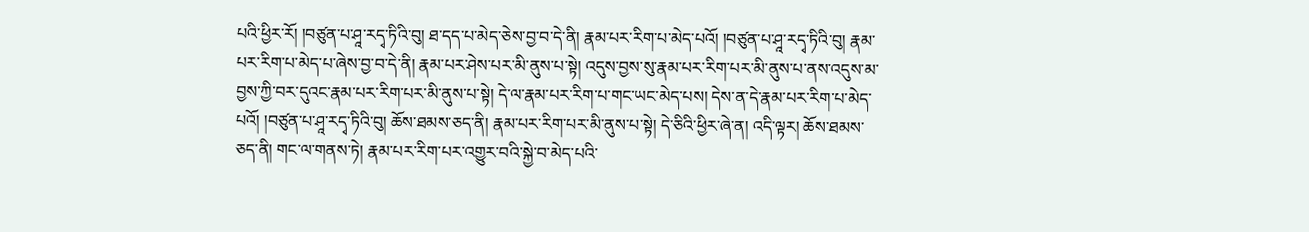པའི་ཕྱིར་རོ། །བཙུན་པ་ཤཱ་རདྭ་ཏིའི་བུ། ཐ་དད་པ་མེད་ཅེས་བྱ་བ་དེ་ནི། རྣམ་པར་རིག་པ་མེད་པའོ། །བཙུན་པ་ཤཱ་རདྭ་ཏིའི་བུ། རྣམ་པར་རིག་པ་མེད་པ་ཞེས་བྱ་བ་དེ་ནི། རྣམ་པར་ཤེས་པར་མི་ནུས་པ་སྟེ། འདུས་བྱས་སུ་རྣམ་པར་རིག་པར་མི་ནུས་པ་ནས་འདུས་མ་བྱས་ཀྱི་བར་དུའང་རྣམ་པར་རིག་པར་མི་ནུས་པ་སྟེ། དེ་ལ་རྣམ་པར་རིག་པ་གང་ཡང་མེད་པས། དེས་ན་དེ་རྣམ་པར་རིག་པ་མེད་པའོ། །བཙུན་པ་ཤཱ་རདྭ་ཏིའི་བུ། ཆོས་ཐམས་ཅད་ནི། རྣམ་པར་རིག་པར་མི་ནུས་པ་སྟེ། དེ་ཅིའི་ཕྱིར་ཞེ་ན། འདི་ལྟར། ཆོས་ཐམས་ཅད་ནི། གང་ལ་གནས་ཏེ། རྣམ་པར་རིག་པར་འགྱུར་བའི་སྐྱེ་བ་མེད་པའི་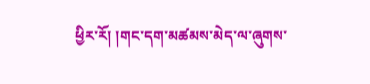ཕྱིར་རོ། །གང་དག་མཚམས་མེད་ལ་ཞུགས་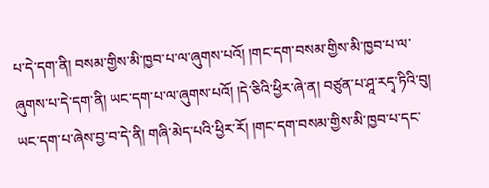པ་དེ་དག་ནི། བསམ་གྱིས་མི་ཁྱབ་པ་ལ་ཞུགས་པའོ། །གང་དག་བསམ་གྱིས་མི་ཁྱབ་པ་ལ་ཞུགས་པ་དེ་དག་ནི། ཡང་དག་པ་ལ་ཞུགས་པའོ། །དེ་ཅིའི་ཕྱིར་ཞེ་ན། བཙུན་པ་ཤཱ་རདྭ་ཏིའི་བུ། ཡང་དག་པ་ཞེས་བྱ་བ་དེ་ནི། གཞི་མེད་པའི་ཕྱིར་རོ། །གང་དག་བསམ་གྱིས་མི་ཁྱབ་པ་དང་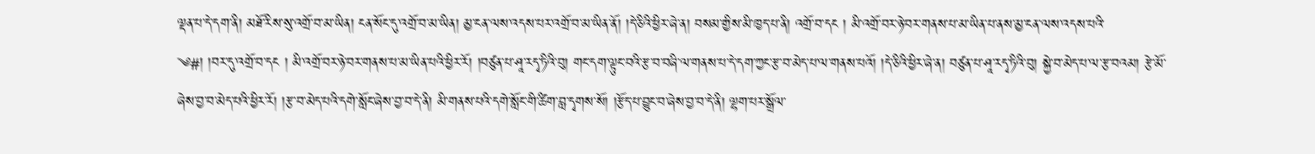ལྡན་པ་དེ་དག་ནི། མཐོ་རིས་སུ་འགྲོ་བ་མ་ཡིན། ངན་སོང་དུ་འགྲོ་བ་མ་ཡིན། མྱ་ངན་ལས་འདས་པར་འགྲོ་བ་མ་ཡིན་ནོ། །དེ་ཅིའི་ཕྱིར་ཞེ་ན། བསམ་གྱིས་མི་ཁྱད་པ་ནི། འགྲོ་བ་དང ། མི་འགྲོ་བར་ཉེ་བར་གནས་པ་མ་ཡིན་པ་ནས་མྱ་ངན་ལས་འདས་པའི་
༄#། །བར་དུ་འགྲོ་བ་དང ། མི་འགྲོ་བར་ཉེ་བར་གནས་པ་མ་ཡིན་པའི་ཕྱིར་རོ། །བཙུན་པ་ཤཱ་རདྭ་ཏིའི་བུ། གང་དག་ལྟུང་བའི་རྩ་བ་བཞི་ལ་གནས་པ་དེ་དག་ཀྱང་རྩ་བ་མེད་པ་ལ་གནས་པའོ། །དེ་ཅིའི་ཕྱིར་ཞེ་ན། བཙུན་པ་ཤཱ་རདྭ་ཏིའི་བུ། སྐྱེ་བ་མེད་པ་ལ་རྩ་བའམ། རྩེ་མོ་ཞེས་བྱ་བ་མེད་པའི་ཕྱིར་རོ། །རྩ་བ་མེད་པའི་དགེ་སློང་ཞེས་བྱ་བ་དེ་ནི། མི་གནས་པའི་དགེ་སློང་གི་ཚིག་བླ་དྭགས་སོ། །རྩོད་པ་བྱུང་བ་ཞེས་བྱ་བ་དེ་ནི། ལྷག་པར་སྒྲོལ་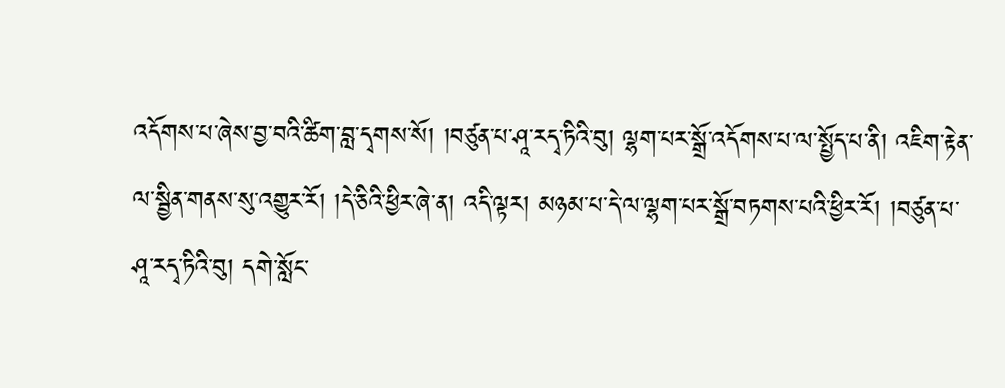འདོགས་པ་ཞེས་བྱ་བའི་ཚིག་བླ་དྭགས་སོ། །བཙུན་པ་ཤཱ་རདྭ་ཏིའི་བུ། ལྷག་པར་སྒྲོ་འདོགས་པ་ལ་སྤྱོད་པ་ནི། འཇིག་རྟེན་ལ་སྦྱིན་གནས་སུ་འགྱུར་རོ། །དེ་ཅིའི་ཕྱིར་ཞེ་ན། འདི་ལྟར། མཉམ་པ་དེ་ལ་ལྷག་པར་སྒྲོ་བཏགས་པའི་ཕྱིར་རོ། །བཙུན་པ་ཤཱ་རདྭ་ཏིའི་བུ། དགེ་སློང་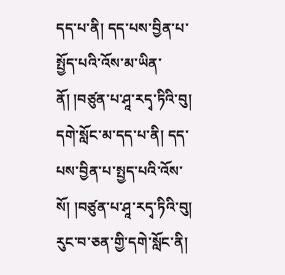དད་པ་ནི། དད་པས་བྱིན་པ་སྤྱོད་པའི་འོས་མ་ཡིན་ནོ། །བཙུན་པ་ཤཱ་རདྭ་ཏིའི་བུ། དགེ་སློང་མ་དད་པ་ནི། དད་པས་བྱིན་པ་སྤྱད་པའི་འོས་སོ། །བཙུན་པ་ཤཱ་རདྭ་ཏིའི་བུ། རུང་བ་ཅན་གྱི་དགེ་སློང་ནི།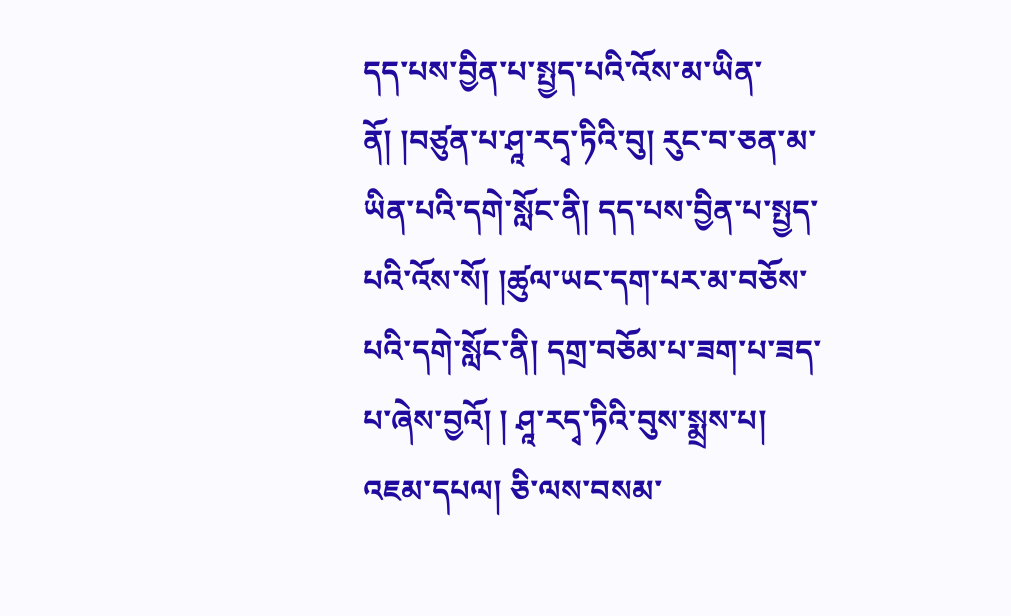དད་པས་བྱིན་པ་སྤྱད་པའི་འོས་མ་ཡིན་ནོ། །བཙུན་པ་ཤཱ་རདྭ་ཏིའི་བུ། རུང་བ་ཅན་མ་ཡིན་པའི་དགེ་སློང་ནི། དད་པས་བྱིན་པ་སྤྱད་པའི་འོས་སོ། །ཚུལ་ཡང་དག་པར་མ་བཅོས་པའི་དགེ་སློང་ནི། དགྲ་བཅོམ་པ་ཟག་པ་ཟད་པ་ཞེས་བྱའོ། ། ཤཱ་རདྭ་ཏིའི་བུས་སྨྲས་པ། འཇམ་དཔལ། ཅི་ལས་བསམ་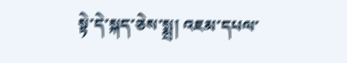སྟེ་དེ་སྐད་ཅེས་སྨྲ། འཇམ་དཔལ་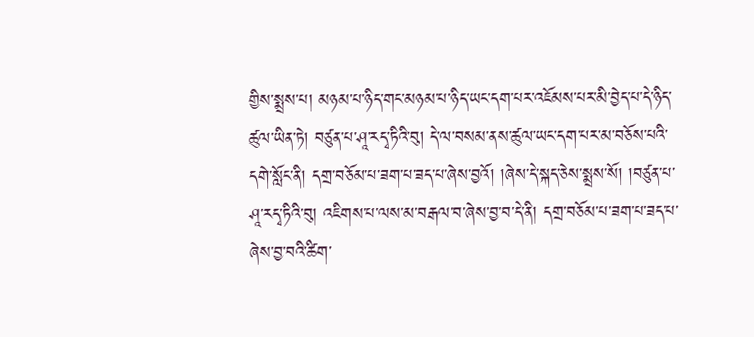གྱིས་སྨྲས་པ། མཉམ་པ་ཉིད་གང་མཉམ་པ་ཉིད་ཡང་དག་པར་འཇོམས་པར་མི་བྱེད་པ་དེ་ཉིད་
ཚུལ་ཡིན་ཏེ། བཙུན་པ་ཤཱ་རདྭ་ཏིའི་བུ། དེ་ལ་བསམ་ནས་ཚུལ་ཡང་དག་པར་མ་བཅོས་པའི་དགེ་སློང་ནི། དགྲ་བཅོམ་པ་ཟག་པ་ཟད་པ་ཞེས་བྱའོ། །ཞེས་དེ་སྐད་ཅེས་སྨྲས་སོ། །བཙུན་པ་ཤཱ་རདྭ་ཏིའི་བུ། འཇིགས་པ་ལས་མ་བརྒལ་བ་ཞེས་བྱ་བ་དེ་ནི། དགྲ་བཅོམ་པ་ཟག་པ་ཟད་པ་ཞེས་བྱ་བའི་ཚིག་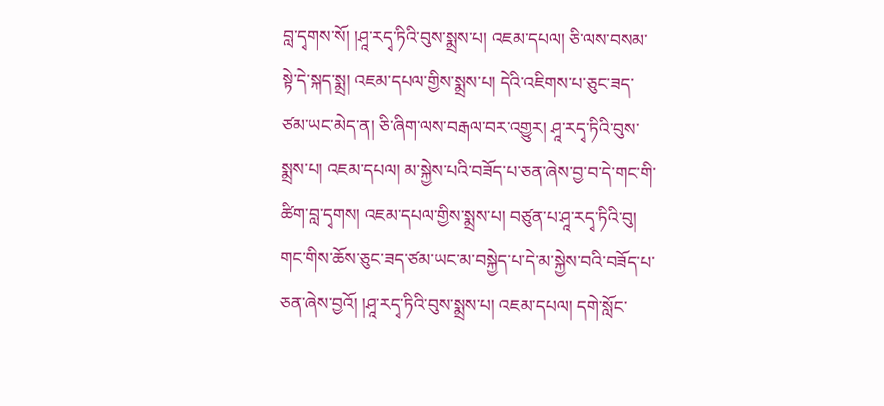བླ་དྭགས་སོ། །ཤཱ་རདྭ་ཏིའི་བུས་སྨྲས་པ། འཇམ་དཔལ། ཅི་ལས་བསམ་སྟེ་དེ་སྐད་སྨྲ། འཇམ་དཔལ་གྱིས་སྨྲས་པ། དེའི་འཇིགས་པ་ཅུང་ཟད་ཙམ་ཡང་མེད་ན། ཅི་ཞིག་ལས་བརྒལ་བར་འགྱུར། ཤཱ་རདྭ་ཏིའི་བུས་སྨྲས་པ། འཇམ་དཔལ། མ་སྐྱེས་པའི་བཟོད་པ་ཅན་ཞེས་བྱ་བ་དེ་གང་གི་ཚིག་བླ་དྭགས། འཇམ་དཔལ་གྱིས་སྨྲས་པ། བཙུན་པ་ཤཱ་རདྭ་ཏིའི་བུ། གང་གིས་ཆོས་ཅུང་ཟད་ཙམ་ཡང་མ་བསྐྱེད་པ་དེ་མ་སྐྱེས་བའི་བཟོད་པ་ཅན་ཞེས་བྱའོ། །ཤཱ་རདྭ་ཏིའི་བུས་སྨྲས་པ། འཇམ་དཔལ། དགེ་སློང་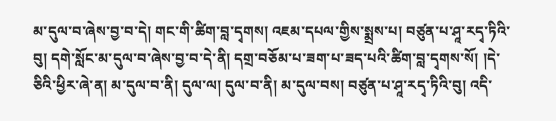མ་དུལ་བ་ཞེས་བྱ་བ་དེ། གང་གི་ཚིག་བླ་དྭགས། འཇམ་དཔལ་གྱིས་སྨྲས་པ། བཙུན་པ་ཤཱ་རདྭ་ཏིའི་བུ། དགེ་སློང་མ་དུལ་བ་ཞེས་བྱ་བ་དེ་ནི། དགྲ་བཅོམ་པ་ཟག་པ་ཟད་པའི་ཚིག་བླ་དྭགས་སོ། །དེ་ཅིའི་ཕྱིར་ཞེ་ན། མ་དུལ་བ་ནི། དུལ་ལ། དུལ་བ་ནི། མ་དུལ་བས། བཙུན་པ་ཤཱ་རདྭ་ཏིའི་བུ། འདི་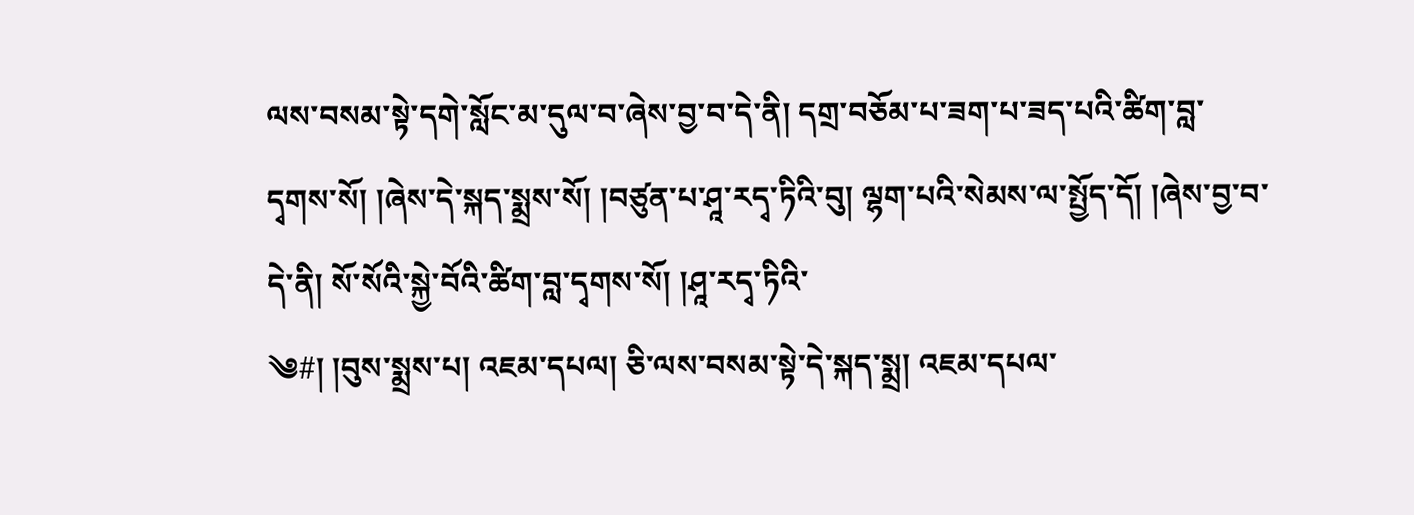ལས་བསམ་སྟེ་དགེ་སློང་མ་དུལ་བ་ཞེས་བྱ་བ་དེ་ནི། དགྲ་བཅོམ་པ་ཟག་པ་ཟད་པའི་ཚིག་བླ་དྭགས་སོ། །ཞེས་དེ་སྐད་སྨྲས་སོ། །བཙུན་པ་ཤཱ་རདྭ་ཏིའི་བུ། ལྷག་པའི་སེམས་ལ་སྤྱོད་དོ། །ཞེས་བྱ་བ་དེ་ནི། སོ་སོའི་སྐྱེ་བོའི་ཚིག་བླ་དྭགས་སོ། །ཤཱ་རདྭ་ཏིའི་
༄#། །བུས་སྨྲས་པ། འཇམ་དཔལ། ཅི་ལས་བསམ་སྟེ་དེ་སྐད་སྨྲ། འཇམ་དཔལ་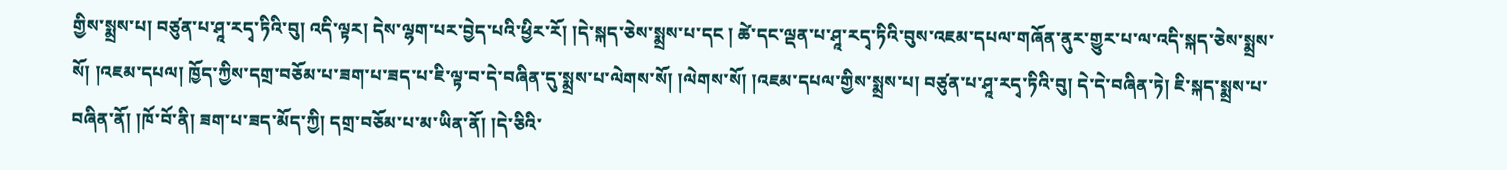གྱིས་སྨྲས་པ། བཙུན་པ་ཤཱ་རདྭ་ཏིའི་བུ། འདི་ལྟར། དེས་ལྷག་པར་བྱེད་པའི་ཕྱིར་རོ། །དེ་སྐད་ཅེས་སྨྲས་པ་དང ། ཚེ་དང་ལྡན་པ་ཤཱ་རདྭ་ཏིའི་བུས་འཇམ་དཔལ་གཞོན་ནུར་གྱུར་པ་ལ་འདི་སྐད་ཅེས་སྨྲས་སོ། །འཇམ་དཔལ། ཁྱོད་ཀྱིས་དགྲ་བཅོམ་པ་ཟག་པ་ཟད་པ་ཇི་ལྟ་བ་དེ་བཞིན་དུ་སྨྲས་པ་ལེགས་སོ། །ལེགས་སོ། །འཇམ་དཔལ་གྱིས་སྨྲས་པ། བཙུན་པ་ཤཱ་རདྭ་ཏིའི་བུ། དེ་དེ་བཞིན་ཏེ། ཇི་སྐད་སྨྲས་པ་བཞིན་ནོ། །ཁོ་བོ་ནི། ཟག་པ་ཟད་མོད་ཀྱི། དགྲ་བཅོམ་པ་མ་ཡིན་ནོ། །དེ་ཅིའི་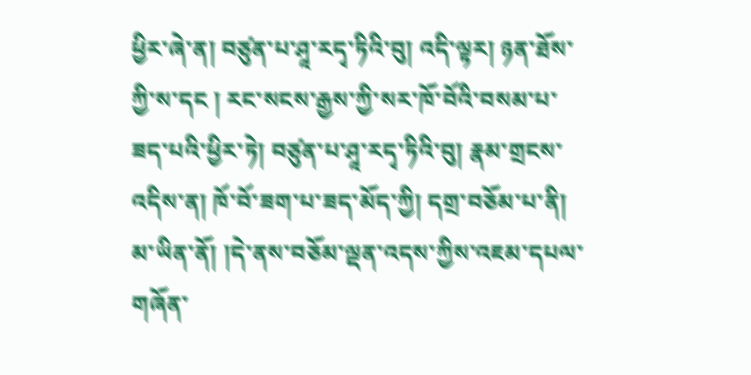ཕྱིར་ཞེ་ན། བཙུན་པ་ཤཱ་རདྭ་ཏིའི་བུ། འདི་ལྟར། ཉན་ཐོས་ཀྱི་ས་དང ། རང་སངས་རྒྱས་ཀྱི་སར་ཁོ་བོའི་བསམ་པ་ཟད་པའི་ཕྱིར་ཏེ། བཙུན་པ་ཤཱ་རདྭ་ཏིའི་བུ། རྣམ་གྲངས་འདིས་ན། ཁོ་བོ་ཟག་པ་ཟད་མོད་ཀྱི། དགྲ་བཅོམ་པ་ནི། མ་ཡིན་ནོ། །དེ་ནས་བཅོམ་ལྡན་འདས་ཀྱིས་འཇམ་དཔལ་གཞོན་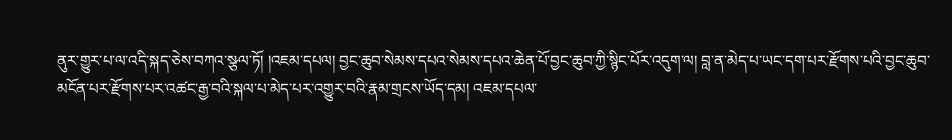ནུར་གྱུར་པ་ལ་འདི་སྐད་ཅེས་བཀའ་སྩལ་ཏོ། །འཇམ་དཔལ། བྱང་ཆུབ་སེམས་དཔའ་སེམས་དཔའ་ཆེན་པོ་བྱང་ཆུབ་ཀྱི་སྙིང་པོར་འདུག་ལ། བླ་ན་མེད་པ་ཡང་དག་པར་རྫོགས་པའི་བྱང་ཆུབ་མངོན་པར་རྫོགས་པར་འཚང་རྒྱ་བའི་སྐལ་པ་མེད་པར་འགྱུར་བའི་རྣམ་གྲངས་ཡོད་དམ། འཇམ་དཔལ་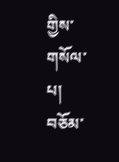གྱིས་གསོལ་པ། བཅོམ་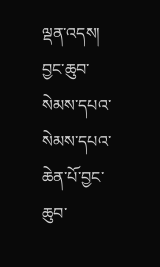ལྡན་འདས། བྱང་ཆུབ་སེམས་དཔའ་སེམས་དཔའ་ཆེན་པོ་བྱང་ཆུབ་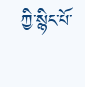ཀྱི་སྙིང་པོ་